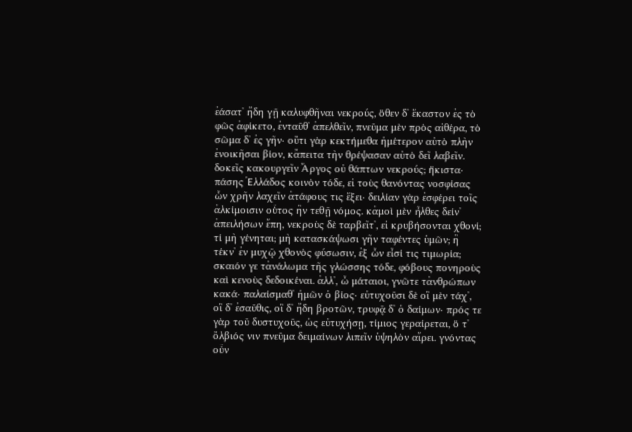ἐάσατʼ ἤδη γῇ καλυφθῆναι νεκρούς, ὅθεν δʼ ἕκαστον ἐς τὸ φῶς ἀφίκετο, ἐνταῦθʼ ἀπελθεῖν, πνεῦμα μὲν πρὸς αἰθέρα, τὸ σῶμα δʼ ἐς γῆν· οὔτι γὰρ κεκτήμεθα ἡμέτερον αὐτὸ πλὴν ἐνοικῆσαι βίον, κἄπειτα τὴν θρέψασαν αὐτὸ δεῖ λαβεῖν. δοκεῖς κακουργεῖν Ἄργος οὐ θάπτων νεκρούς; ἥκιστα· πάσης Ἑλλάδος κοινὸν τόδε, εἰ τοὺς θανόντας νοσφίσας ὧν χρῆν λαχεῖν ἀτάφους τις ἕξει· δειλίαν γὰρ ἐσφέρει τοῖς ἀλκίμοισιν οὗτος ἢν τεθῇ νόμος. κἀμοὶ μὲν ἦλθες δείνʼ ἀπειλήσων ἔπη, νεκροὺς δὲ ταρβεῖτʼ, εἰ κρυβήσονται χθονί; τί μὴ γένηται; μὴ κατασκάψωσι γῆν ταφέντες ὑμῶν; ἢ τέκνʼ ἐν μυχῷ χθονὸς φύσωσιν, ἐξ ὧν εἶσί τις τιμωρία; σκαιόν γε τἀνάλωμα τῆς γλώσσης τόδε, φόβους πονηροὺς καὶ κενοὺς δεδοικέναι. ἀλλʼ, ὦ μάταιοι, γνῶτε τἀνθρώπων κακά· παλαίσμαθʼ ἡμῶν ὁ βίος· εὐτυχοῦσι δὲ οἳ μὲν τάχʼ, οἳ δʼ ἐσαῦθις, οἳ δʼ ἤδη βροτῶν, τρυφᾷ δʼ ὁ δαίμων· πρός τε γὰρ τοῦ δυστυχοῦς, ὡς εὐτυχήσῃ, τίμιος γεραίρεται, ὅ τʼ ὄλβιός νιν πνεῦμα δειμαίνων λιπεῖν ὑψηλὸν αἴρει. γνόντας οὖν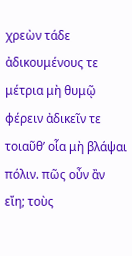χρεὼν τάδε ἀδικουμένους τε μέτρια μὴ θυμῷ φέρειν ἀδικεῖν τε τοιαῦθʼ οἷα μὴ βλάψαι πόλιν. πῶς οὖν ἂν εἴη; τοὺς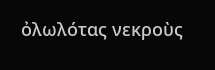ὀλωλότας νεκροὺς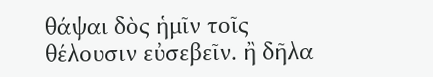θάψαι δὸς ἡμῖν τοῖς θέλουσιν εὐσεβεῖν. ἢ δῆλα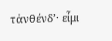τἀνθένδʼ· εἶμι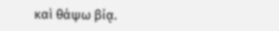καὶ θάψω βίᾳ.